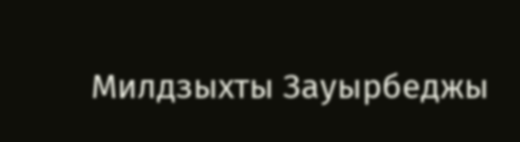Милдзыхты Зауырбеджы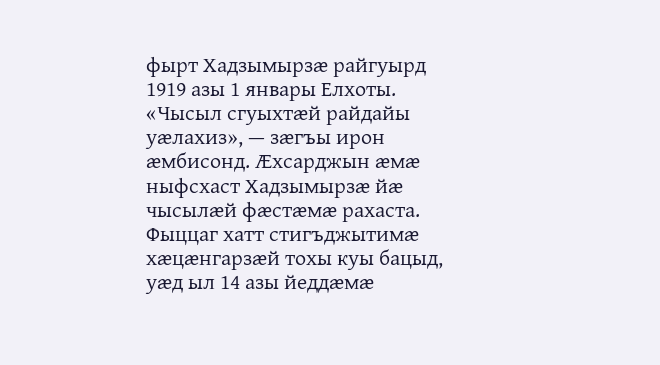фырт Хадзымырзæ райгуырд 1919 азы 1 январы Елхоты. «Чысыл сгуыхтæй райдайы уæлахиз», — зæгъы ирон æмбисонд. Æхсарджын æмæ ныфсхаст Хадзымырзæ йæ чысылæй фæстæмæ рахаста. Фыццаг хатт стигъджытимæ хæцæнгарзæй тохы куы бацыд, уæд ыл 14 азы йеддæмæ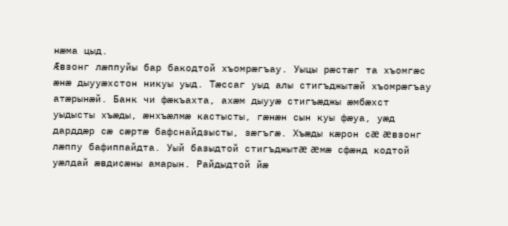нæма цыд.
Æвзонг лæппуйы бар бакодтой хъомрæгъау. Уыцы рæстæг та хъомгæс æнæ дыууæхстон никуы уыд. Тæссаг уыд алы стигъджытæй хъомрæгъау атæрынæй. Банк чи фæкъахта, ахæм дыууæ стигъæджы æмбæхст уыдысты хъæды, æнхъæлмæ кастысты, гæнæн сын куы фæуа, уæд дарддæр сæ сæртæ бафснайдзысты, зæгъгæ. Хъæды кæрон сæ æвзонг лæппу бафиппайдта. Уый базыдтой стигъджытæ æмæ сфæнд кодтой уæлдай æвдисæны амарын. Райдыдтой йæ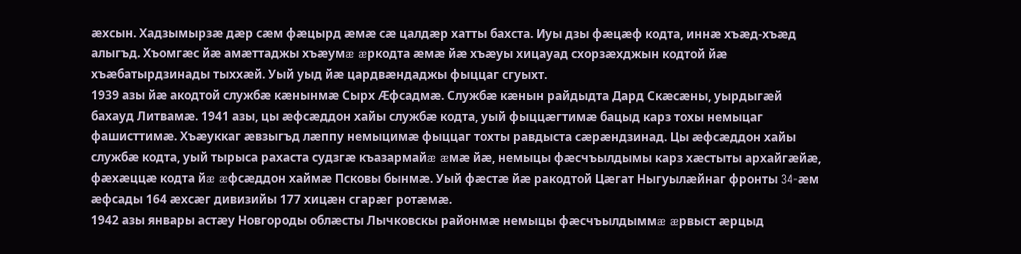æхсын. Хадзымырзæ дæр сæм фæцырд æмæ сæ цалдæр хатты бахста. Иуы дзы фæцæф кодта, иннæ хъæд-хъæд алыгъд. Хъомгæс йæ амæттаджы хъæумæ æркодта æмæ йæ хъæуы хицауад схорзæхджын кодтой йæ хъæбатырдзинады тыххæй. Уый уыд йæ цардвæндаджы фыццаг сгуыхт.
1939 азы йæ акодтой службæ кæнынмæ Сырх Æфсадмæ. Службæ кæнын райдыдта Дард Скæсæны, уырдыгæй бахауд Литвамæ. 1941 азы, цы æфсæддон хайы службæ кодта, уый фыццæгтимæ бацыд карз тохы немыцаг фашисттимæ. Хъæуккаг æвзыгъд лæппу немыцимæ фыццаг тохты равдыста сæрæндзинад. Цы æфсæддон хайы службæ кодта, уый тырыса рахаста судзгæ къазармайæ æмæ йæ, немыцы фæсчъылдымы карз хæстыты архайгæйæ, фæхæццæ кодта йæ æфсæддон хаймæ Псковы бынмæ. Уый фæстæ йæ ракодтой Цæгат Ныгуылæйнаг фронты 34-æм æфсады 164 æхсæг дивизийы 177 хицæн сгарæг ротæмæ.
1942 азы январы астæу Новгороды облæсты Лычковскы районмæ немыцы фæсчъылдыммæ æрвыст æрцыд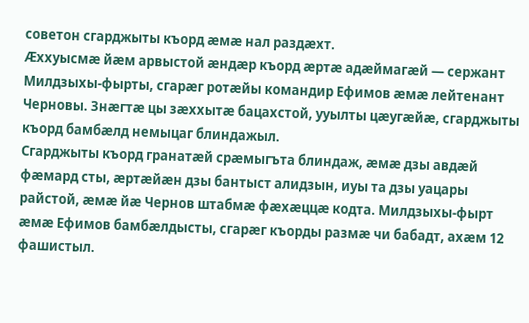советон сгарджыты къорд æмæ нал раздæхт.
Æххуысмæ йæм арвыстой æндæр къорд æртæ адæймагæй — сержант Милдзыхы-фырты, сгарæг ротæйы командир Ефимов æмæ лейтенант Черновы. Знæгтæ цы зæххытæ бацахстой, ууылты цæугæйæ, сгарджыты къорд бамбæлд немыцаг блиндажыл.
Сгарджыты къорд гранатæй срæмыгъта блиндаж, æмæ дзы авдæй фæмард сты, æртæйæн дзы бантыст алидзын, иуы та дзы уацары райстой, æмæ йæ Чернов штабмæ фæхæццæ кодта. Милдзыхы-фырт æмæ Ефимов бамбæлдысты, сгарæг къорды размæ чи бабадт, ахæм 12 фашистыл.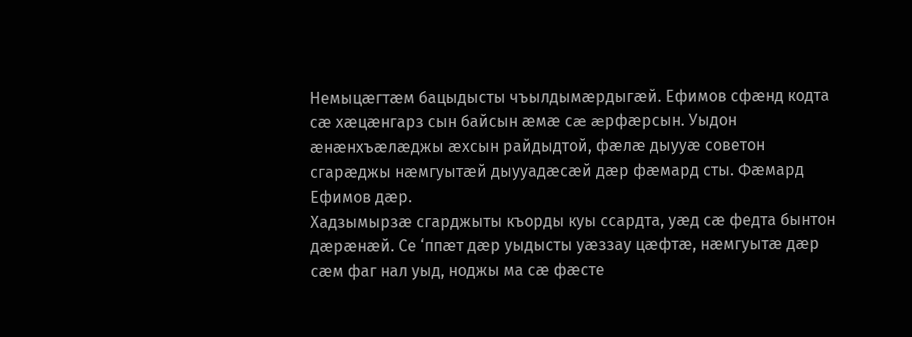Немыцæгтæм бацыдысты чъылдымæрдыгæй. Ефимов сфæнд кодта сæ хæцæнгарз сын байсын æмæ сæ æрфæрсын. Уыдон æнæнхъæлæджы æхсын райдыдтой, фæлæ дыууæ советон сгарæджы нæмгуытæй дыууадæсæй дæр фæмард сты. Фæмард Ефимов дæр.
Хадзымырзæ сгарджыты къорды куы ссардта, уæд сæ федта бынтон дæрæнæй. Се ‘ппæт дæр уыдысты уæззау цæфтæ, нæмгуытæ дæр сæм фаг нал уыд, ноджы ма сæ фæсте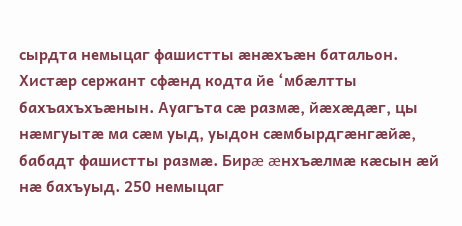сырдта немыцаг фашистты æнæхъæн батальон. Хистæр сержант сфæнд кодта йе ‘мбæлтты бахъахъхъæнын. Ауагъта сæ размæ, йæхæдæг, цы нæмгуытæ ма сæм уыд, уыдон сæмбырдгæнгæйæ, бабадт фашистты размæ. Бирæ æнхъæлмæ кæсын æй нæ бахъуыд. 250 немыцаг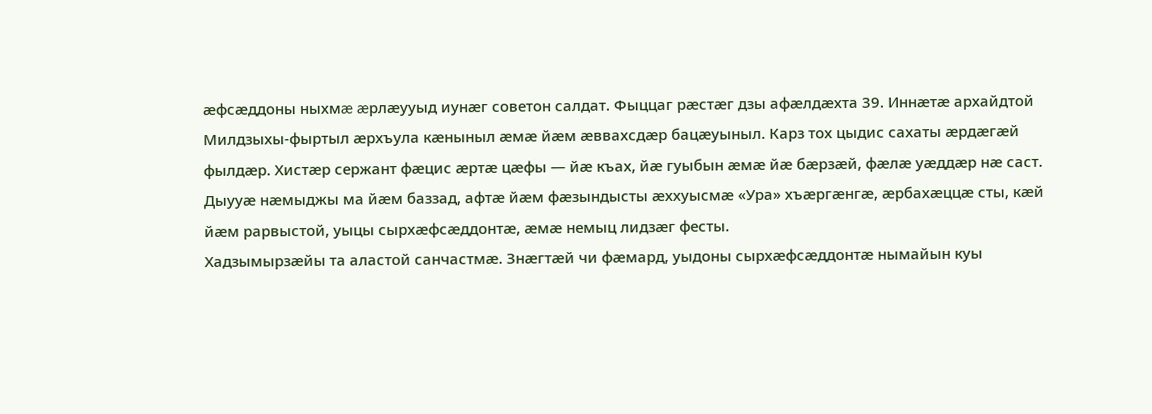æфсæддоны ныхмæ æрлæууыд иунæг советон салдат. Фыццаг рæстæг дзы афæлдæхта 39. Иннæтæ архайдтой Милдзыхы-фыртыл æрхъула кæныныл æмæ йæм æввахсдæр бацæуыныл. Карз тох цыдис сахаты æрдæгæй фылдæр. Хистæр сержант фæцис æртæ цæфы — йæ къах, йæ гуыбын æмæ йæ бæрзæй, фæлæ уæддæр нæ саст.
Дыууæ нæмыджы ма йæм баззад, афтæ йæм фæзындысты æххуысмæ «Ура» хъæргæнгæ, æрбахæццæ сты, кæй йæм рарвыстой, уыцы сырхæфсæддонтæ, æмæ немыц лидзæг фесты.
Хадзымырзæйы та аластой санчастмæ. Знæгтæй чи фæмард, уыдоны сырхæфсæддонтæ нымайын куы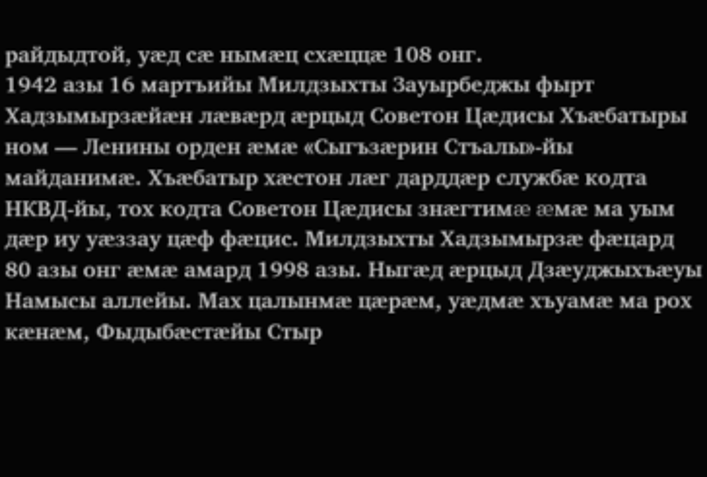райдыдтой, уæд сæ нымæц схæццæ 108 онг.
1942 азы 16 мартъийы Милдзыхты Зауырбеджы фырт Хадзымырзæйæн лæвæрд æрцыд Советон Цæдисы Хъæбатыры ном — Ленины орден æмæ «Сыгъзæрин Стъалы»-йы майданимæ. Хъæбатыр хæстон лæг дарддæр службæ кодта НКВД-йы, тох кодта Советон Цæдисы знæгтимæ æмæ ма уым дæр иу уæззау цæф фæцис. Милдзыхты Хадзымырзæ фæцард 80 азы онг æмæ амард 1998 азы. Ныгæд æрцыд Дзæуджыхъæуы Намысы аллейы. Мах цалынмæ цæрæм, уæдмæ хъуамæ ма рох кæнæм, Фыдыбæстæйы Стыр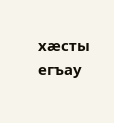хæсты егъау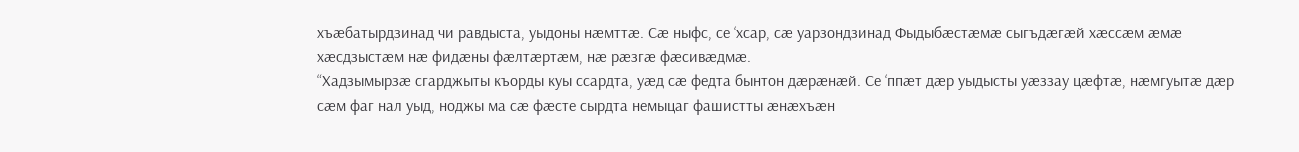хъæбатырдзинад чи равдыста, уыдоны нæмттæ. Сæ ныфс, се ‘хсар, сæ уарзондзинад Фыдыбæстæмæ сыгъдæгæй хæссæм æмæ хæсдзыстæм нæ фидæны фæлтæртæм, нæ рæзгæ фæсивæдмæ.
“Хадзымырзæ сгарджыты къорды куы ссардта, уæд сæ федта бынтон дæрæнæй. Се ‘ппæт дæр уыдысты уæззау цæфтæ, нæмгуытæ дæр сæм фаг нал уыд, ноджы ма сæ фæсте сырдта немыцаг фашистты æнæхъæн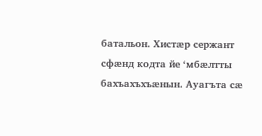батальон. Хистæр сержант сфæнд кодта йе ‘мбæлтты бахъахъхъæнын. Ауагъта сæ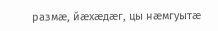размæ, йæхæдæг, цы нæмгуытæ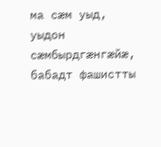ма сæм уыд, уыдон сæмбырдгæнгæйæ, бабадт фашистты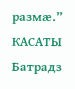размæ.”
КАСАТЫ Батрадз